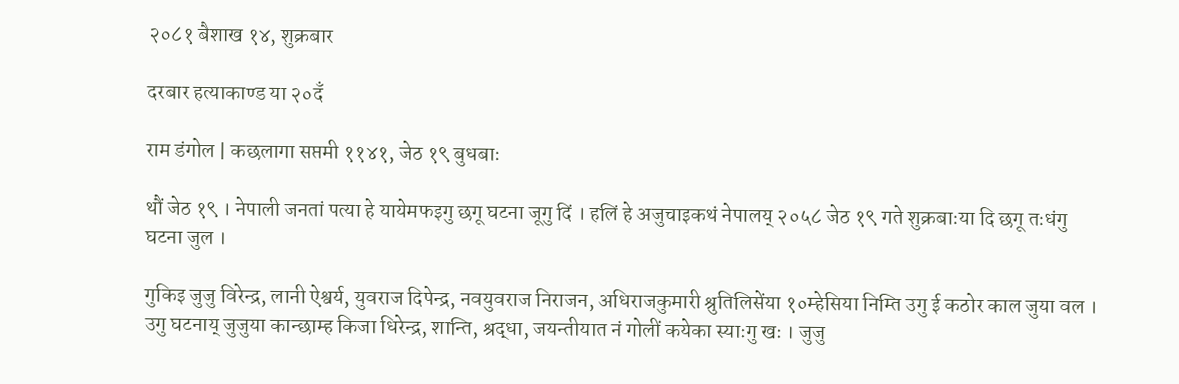२०८१ बैशाख १४, शुक्रबार

दरबार हत्याकाण्ड या २०दँ

राम डंगोल | कछलागा सप्तमी ११४१, जेठ १९ बुधबाः

थौं जेठ १९ । नेपाली जनतां पत्या हे यायेमफइगु छगू घटना जूगु दिं । हलिं हे अजुचाइकथं नेपालय् २०५८ जेठ १९ गते शुक्रबाःया दि छगू तःधंगु घटना जुल ।

गुकिइ जुजु विरेन्द्र, लानी ऐश्वर्य, युवराज दिपेन्द्र, नवयुवराज निराजन, अधिराजकुमारी श्रुतिलिसेंया १०म्हेसिया निम्ति उगु ई कठोर काल जुया वल । उगु घटनाय् जुजुया कान्छाम्ह किजा धिरेन्द्र, शान्ति, श्रद्धा, जयन्तीयात नं गोलीं कयेका स्याःगु खः । जुजु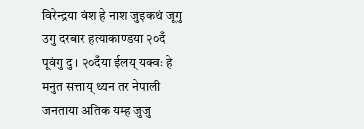विरेन्द्रया वंश हे नाश जुइकथं जूगु उगु दरबार हत्याकाण्डया २०दँ पूवंगु दु । २०दँया ईलय् यक्वः हे मनुत सत्ताय् थ्यन तर नेपाली जनताया अतिक यम्ह जुजु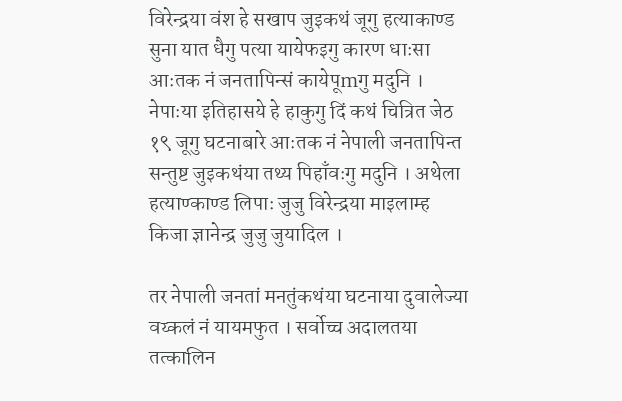विरेन्द्रया वंश हे सखाप जुइकथं जूगु हत्याकाण्ड सुना यात धैगु पत्या यायेफइगु कारण धाःसा आःतक नं जनतापिन्सं कायेपूmगु मदुनि । नेपाःया इतिहासये हे हाकुगु दिं कथं चित्रित जेठ १९ जूगु घटनाबारे आःतक नं नेपाली जनतापिन्त सन्तुष्ट जुइकथंया तथ्य पिहाँवःगु मदुनि । अथेला हत्याण्काण्ड लिपाः जुजु विरेन्द्रया माइलाम्ह किजा ज्ञानेन्द्र जुजु जुयादिल ।

तर नेपाली जनतां मनतुंकथंया घटनाया दुवालेज्या वय्कलं नं यायमफुत । सर्वोच्च अदालतया तत्कालिन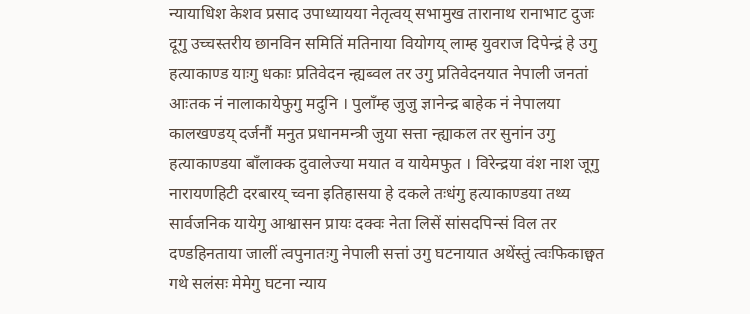न्यायाधिश केशव प्रसाद उपाध्यायया नेतृत्वय् सभामुख तारानाथ रानाभाट दुजः दूगु उच्चस्तरीय छानविन समितिं मतिनाया वियोगय् लाम्ह युवराज दिपेन्द्रं हे उगु हत्याकाण्ड याःगु धकाः प्रतिवेदन न्ह्यब्वल तर उगु प्रतिवेदनयात नेपाली जनतां आःतक नं नालाकायेफुगु मदुनि । पुलाँम्ह जुजु ज्ञानेन्द्र बाहेक नं नेपालया कालखण्डय् दर्जनौं मनुत प्रधानमन्त्री जुया सत्ता न्ह्याकल तर सुनांन उगु हत्याकाण्डया बाँलाक्क दुवालेज्या मयात व यायेमफुत । विरेन्द्रया वंश नाश जूगु नारायणहिटी दरबारय् च्वना इतिहासया हे दकले तःधंगु हत्याकाण्डया तथ्य सार्वजनिक यायेगु आश्वासन प्रायः दक्वः नेता लिसें सांसदपिन्सं विल तर दण्डहिनताया जालीं त्वपुनातःगु नेपाली सत्तां उगु घटनायात अथेंस्तुं त्वःफिकाछ्वत गथे सलंसः मेमेगु घटना न्याय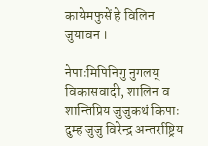कायेमफुसें हे विलिन जुयावन ।

नेपाःमिपिनिगु नुगलय् विकासवादी, शालिन व शान्तिप्रिय जुजुकथं किपाः दुम्ह जुजु विरेन्द्र अन्तर्राष्ट्रिय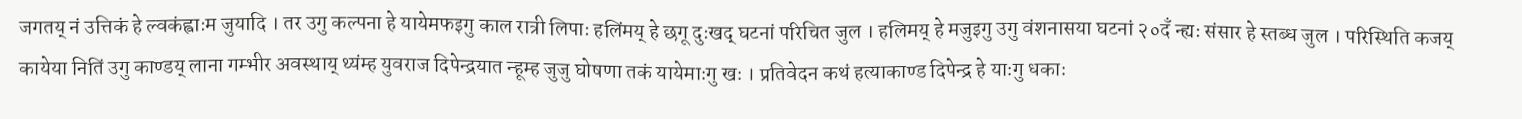जगतय् नं उत्तिकं हे ल्वकंह्वाःम जुयादि । तर उगु कल्पना हे यायेमफइगु काल रात्री लिपाः हलिंमय् हे छगू दुःखद् घटनां परिचित जुल । हलिमय् हे मजुइगु उगु वंशनासया घटनां २०दँ न्ह्यः संसार हे स्तब्ध जुल । परिस्थिति कजय् कायेया नितिं उगु काण्डय् लाना गम्भीर अवस्थाय् थ्यंम्ह युवराज दिपेन्द्रयात न्हूम्ह जुजु घोषणा तकं यायेमाःगु खः । प्रतिवेदन कथं हत्याकाण्ड दिपेन्द्र हे याःगु धकाः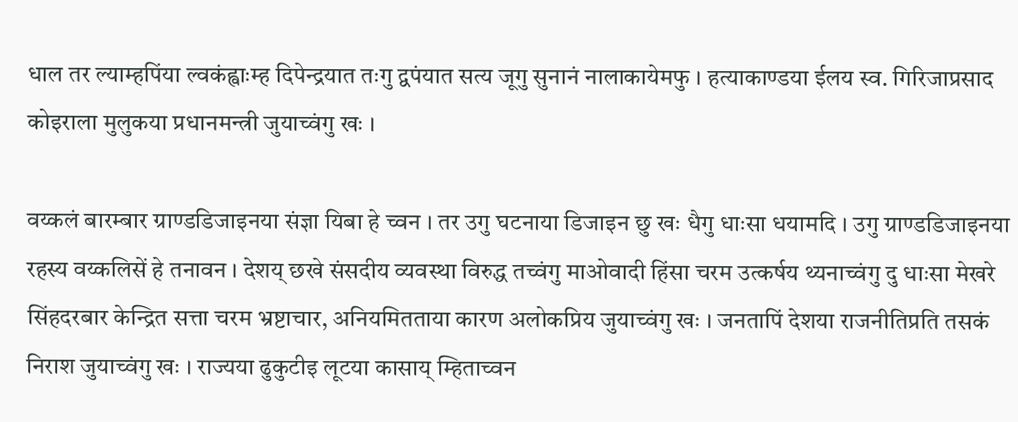धाल तर ल्याम्हपिंया ल्वकंह्वाःम्ह दिपेन्द्रयात तःगु द्वपंयात सत्य जूगु सुनानं नालाकायेमफु । हत्याकाण्डया ईलय स्व. गिरिजाप्रसाद कोइराला मुलुकया प्रधानमन्त्री जुयाच्वंगु खः ।

वय्कलं बारम्बार ग्राण्डडिजाइनया संज्ञा यिबा हे च्वन । तर उगु घटनाया डिजाइन छु खः धैगु धाःसा धयामदि । उगु ग्राण्डडिजाइनया रहस्य वय्कलिसें हे तनावन । देशय् छखे संसदीय व्यवस्था विरुद्ध तच्वंगु माओवादी हिंसा चरम उत्कर्षय थ्यनाच्वंगु दु धाःसा मेखरे सिंहदरबार केन्द्रित सत्ता चरम भ्रष्टाचार, अनियमितताया कारण अलोकप्रिय जुयाच्वंगु खः । जनतापिं देशया राजनीतिप्रति तसकं निराश जुयाच्वंगु खः । राज्यया ढुकुटीइ लूटया कासाय् म्हिताच्वन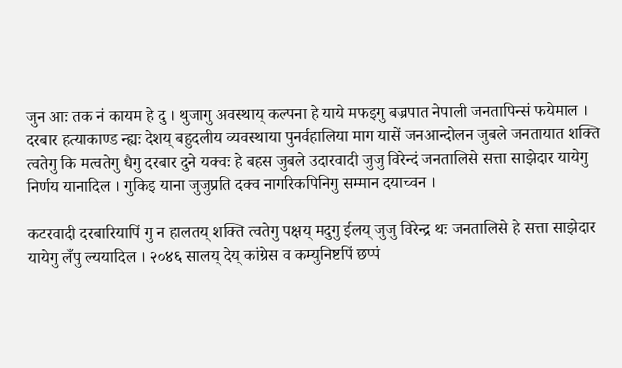जुन आः तक नं कायम हे दु । थुजागु अवस्थाय् कल्पना हे याये मफइगु बज्रपात नेपाली जनतापिन्सं फयेमाल । दरबार हत्याकाण्ड न्ह्यः देशय् बहुदलीय व्यवस्थाया पुनर्वहालिया माग यासें जनआन्दोलन जुबले जनतायात शक्ति त्वतेगु कि मत्वतेगु धैगु दरबार दुने यक्वः हे बहस जुबले उदारवादी जुजु विरेन्दं जनतालिसे सत्ता साझेदार यायेगु निर्णय यानादिल । गुकिइ याना जुजुप्रति दक्व नागरिकपिनिगु सम्मान दयाच्वन ।

कटरवादी दरबारियापिं गु न हालतय् शक्ति त्वतेगु पक्षय् मदुगु ईलय् जुजु विरेन्द्र थः जनतालिसे हे सत्ता साझेदार यायेगु लँपु ल्ययादिल । २०४६ सालय् देय् कांग्रेस व कम्युनिष्टपिं छप्पं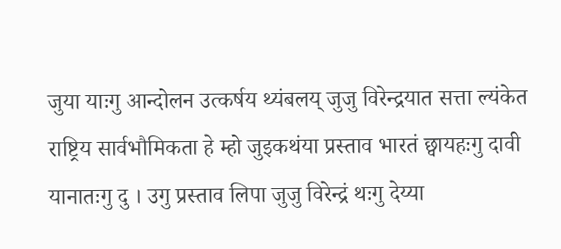जुया याःगु आन्दोलन उत्कर्षय थ्यंबलय् जुजु विरेन्द्रयात सत्ता ल्यंकेत राष्ट्रिय सार्वभौमिकता हे म्हो जुइकथंया प्रस्ताव भारतं छ्वायहःगु दावी यानातःगु दु । उगु प्रस्ताव लिपा जुजु विरेन्द्रं थःगु देय्या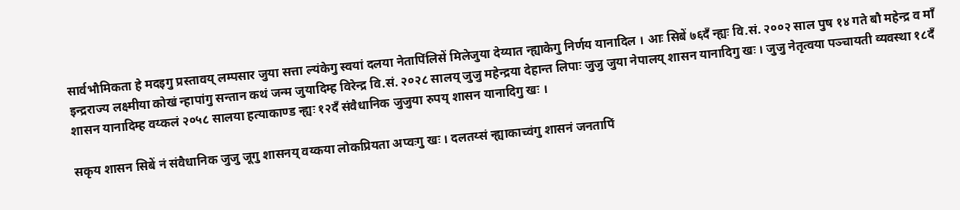सार्वभौमिकता हे मदइगु प्रस्तावय् लम्पसार जुया सत्ता ल्यंकेगु स्वयां दलया नेतापिंलिसें मिलेजुया देय्यात न्ह्याकेगु निर्णय यानादिल । आः सिबें ७६दँ न्ह्यः वि.सं. २००२ साल पुष १४ गते बौ महेन्द्र व माँ इन्द्रराज्य लक्ष्मीया कोखं न्हापांगु सन्तान कथं जन्म जुयादिम्ह विरेन्द्र वि.सं. २०२८ सालय् जुजु महेन्द्रया देहान्त लिपाः जुजु जुया नेपालय् शासन यानादिगु खः । जुजु नेतृत्वया पञ्चायती व्यवस्था १८दँ शासन यानादिम्ह वय्कलं २०५८ सालया हत्याकाण्ड न्ह्यः १२दँ संवैधानिक जुजुया रुपय् शासन यानादिगु खः ।

सकृय शासन सिबें नं संवैधानिक जुजु जूगु शासनय् वय्कया लोकप्रियता अप्वःगु खः । दलतय्सं न्ह्याकाच्वंगु शासनं जनतापिं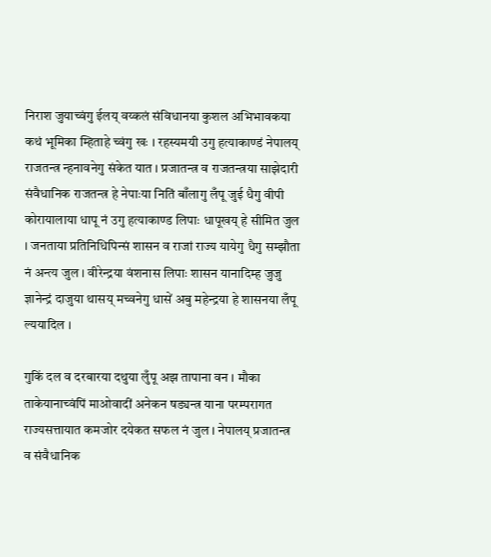निराश जुयाच्वंगु ईलय् वय्कलं संविधानया कुशल अभिभावकया कथं भूमिका म्हिताहे च्वंगु खः । रहस्यमयी उगु हत्याकाण्डं नेपालय् राजतन्त्र न्हनावनेगु संकेत यात । प्रजातन्त्र व राजतन्त्रया साझेदारी संवैधानिक राजतन्त्र हे नेपाःया नितिं बाँलागु लँपू जुई धैगु वीपी कोरायालाया धापू नं उगु हत्याकाण्ड लिपाः धापूखय् हे सीमित जुल । जनताया प्रतिनिधिपिन्सं शासन व राजां राज्य यायेगु धैगु सम्झौता नं अन्त्य जुल । वीरेन्द्रया वंशनास लिपाः शासन यानादिम्ह जुजु ज्ञानेन्द्रं दाजुया थासय् मच्वनेगु धासें अबु महेन्द्रया हे शासनया लँपू ल्ययादिल ।

गुकिं दल व दरबारया दथुया लुँपू अझ तापाना वन । मौका ताकेयानाच्वंपिं माओवादीं अनेकन षड्यन्त्र याना परम्परागत राज्यसत्तायात कमजोर दयेकत सफल नं जुल । नेपालय् प्रजातन्त्र व संवैधानिक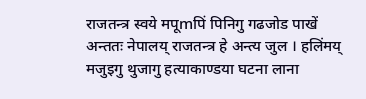राजतन्त्र स्वये मपूmपिं पिनिगु गढजोड पाखें अन्ततः नेपालय् राजतन्त्र हे अन्त्य जुल । हलिंमय् मजुइगु थुजागु हत्याकाण्डया घटना लाना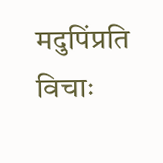मदुपिंप्रति विचाः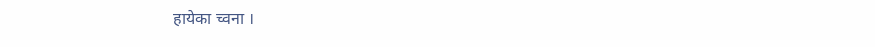हायेका च्वना ।